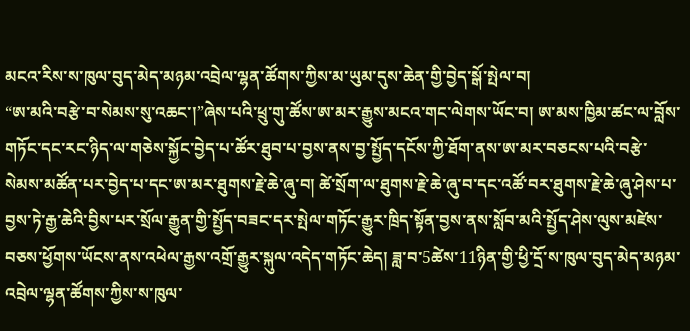མངའ་རིས་ས་ཁུལ་བུད་མེད་མཉམ་འབྲེལ་ལྷན་ཚོགས་ཀྱིས་མ་ཡུམ་དུས་ཆེན་གྱི་བྱེད་སྒོ་སྤེལ་བ།
“ཨ་མའི་བརྩེ་བ་སེམས་སུ་འཆང་།”ཞེས་པའི་ཕྲུ་གུ་ཚོས་ཨ་མར་རྒྱུས་མངའ་གང་ལེགས་ཡོང་བ། ཨ་མས་ཁྱིམ་ཚང་ལ་བློས་གཏོང་དང་རང་ཉིད་ལ་གཅེས་སྐྱོང་བྱེད་པ་ཚོར་ཐུབ་པ་བྱས་ནས་བྱ་སྤྱོད་དངོས་ཀྱི་ཐོག་ནས་ཨ་མར་བཅངས་པའི་བརྩེ་སེམས་མཚོན་པར་བྱེད་པ་དང་ཨ་མར་ཐུགས་རྗེ་ཆེ་ཞུ་བ། ཚེ་སྲོག་ལ་ཐུགས་རྗེ་ཆེ་ཞུ་བ་དང་འཚོ་བར་ཐུགས་རྗེ་ཆེ་ཞུ་ཤེས་པ་བྱས་ཏེ་རྒྱ་ཆེའི་བྱིས་པར་སྲོལ་རྒྱུན་གྱི་སྤྱོད་བཟང་དར་སྤེལ་གཏོང་རྒྱུར་ཁྲིད་སྟོན་བྱས་ནས་སློབ་མའི་སྤྱོད་ཤེས་ལུས་མཛེས་བཅས་ཕྱོགས་ཡོངས་ནས་འཕེལ་རྒྱས་འགྲོ་རྒྱུར་སྐུལ་འདེད་གཏོང་ཆེད། ཟླ་བ་5ཚེས་11ཉིན་གྱི་ཕྱི་དྲོ་ས་ཁུལ་བུད་མེད་མཉམ་འབྲེལ་ལྷན་ཚོགས་ཀྱིས་ས་ཁུལ་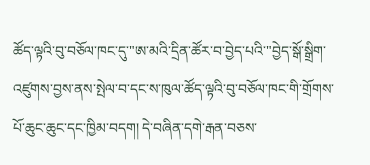ཚོད་ལྟའི་བུ་བཅོལ་ཁང་དུ་"ཨ་མའི་དྲིན་ཚོར་བ་བྱེད་པའི་"བྱེད་སྒོ་སྒྲིག་འཛུགས་བྱས་ནས་སྤེལ་བ་དང་ས་ཁུལ་ཚོད་ལྟའི་བུ་བཅོལ་ཁང་གི་གྲོགས་པོ་ཆུང་ཆུང་དང་ཁྱིམ་བདག། དེ་བཞིན་དགེ་རྒན་བཅས་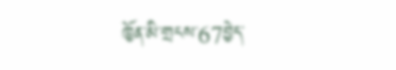ཁྱོན་མི་གྲངས་67བྱེད་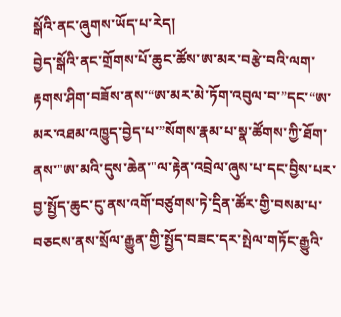སྒོའི་ནང་ཞུགས་ཡོད་པ་རེད།
བྱེད་སྒོའི་ནང་གྲོགས་པོ་ཆུང་ཚོས་ཨ་མར་བརྩེ་བའི་ལག་རྟགས་ཤིག་བཟོས་ནས་“ཨ་མར་མེ་ཏོག་འབུལ་བ་”དང་“ཨ་མར་འཐམ་འཁྱུད་བྱེད་པ་”སོགས་རྣམ་པ་སྣ་ཚོགས་ཀྱི་ཐོག་ནས་"ཨ་མའི་དུས་ཆེན་"ལ་རྟེན་འབྲེལ་ཞུས་པ་དང་བྱིས་པར་བྱ་སྤྱོད་ཆུང་ངུ་ནས་འགོ་བཙུགས་ཏེ་དྲིན་ཚོར་གྱི་བསམ་པ་བཅངས་ནས་སྲོལ་རྒྱུན་གྱི་སྤྱོད་བཟང་དར་སྤེལ་གཏོང་རྒྱུའི་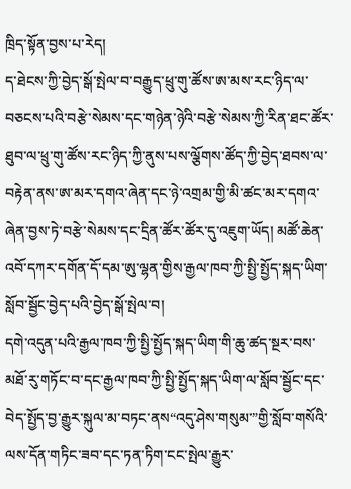ཁྲིད་སྟོན་བྱས་པ་རེད།
ད་ཐེངས་ཀྱི་བྱེད་སྒོ་སྤེལ་བ་བརྒྱུད་ཕྲུ་གུ་ཚོས་ཨ་མས་རང་ཉིད་ལ་བཅངས་པའི་བརྩེ་སེམས་དང་གཉེན་ཉེའི་བརྩེ་སེམས་ཀྱི་རིན་ཐང་ཚོར་ཐུབ་ལ་ཕྲུ་གུ་ཚོས་རང་ཉིད་ཀྱི་ནུས་པས་ལྕོགས་ཚོད་ཀྱི་བྱེད་ཐབས་ལ་བརྟེན་ནས་ཨ་མར་དགའ་ཞེན་དང་ཉེ་འགྲམ་གྱི་མི་ཚང་མར་དགའ་ཞེན་བྱས་ཏེ་བརྩེ་སེམས་དང་དྲིན་ཚོར་ཚོར་དུ་འཇུག་ཡོད། མཚོ་ཆེན་འབོ་དཀར་དགོན་དོ་དམ་ཨུ་ལྷན་གྱིས་རྒྱལ་ཁབ་ཀྱི་སྤྱི་སྤྱོད་སྐད་ཡིག་སློབ་སྦྱོང་བྱེད་པའི་བྱེད་སྒོ་སྤེལ་བ།
དགེ་འདུན་པའི་རྒྱལ་ཁབ་ཀྱི་སྤྱི་སྤྱོད་སྐད་ཡིག་གི་ཆུ་ཚད་སྔར་བས་མཐོ་རུ་གཏོང་བ་དང་རྒྱལ་ཁབ་ཀྱི་སྤྱི་སྤྱོད་སྐད་ཡིག་ལ་སློབ་སྦྱོང་དང་བེད་སྤྱོད་བྱ་རྒྱུར་སྐུལ་མ་བཏང་ནས“འདུ་ཤེས་གསུམ་”གྱི་སློབ་གསོའི་ལས་དོན་གཏིང་ཟབ་དང་ཏན་ཏིག་ངང་སྤེལ་རྒྱུར་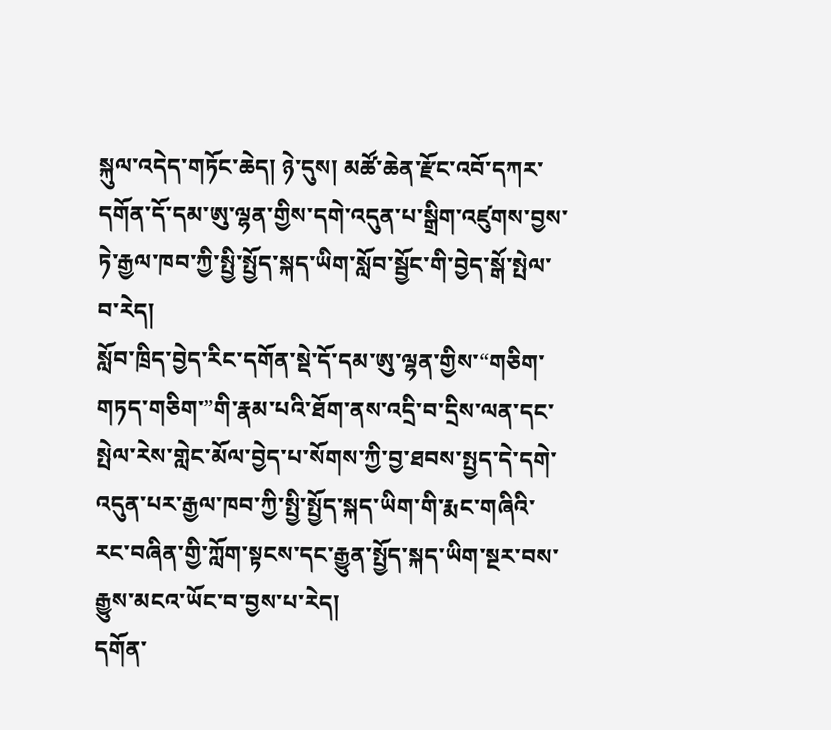སྐུལ་འདེད་གཏོང་ཆེད། ཉེ་དུས། མཚོ་ཆེན་རྫོང་འབོ་དཀར་དགོན་དོ་དམ་ཨུ་ལྷན་གྱིས་དགེ་འདུན་པ་སྒྲིག་འཛུགས་བྱས་ཏེ་རྒྱལ་ཁབ་ཀྱི་སྤྱི་སྤྱོད་སྐད་ཡིག་སློབ་སྦྱོང་གི་བྱེད་སྒོ་སྤེལ་བ་རེད།
སློབ་ཁྲིད་བྱེད་རིང་དགོན་སྡེ་དོ་དམ་ཨུ་ལྷན་གྱིས་“གཅིག་གཏད་གཅིག་”གི་རྣམ་པའི་ཐོག་ནས་འདྲི་བ་དྲིས་ལན་དང་སྤེལ་རེས་གླེང་མོལ་བྱེད་པ་སོགས་ཀྱི་བྱ་ཐབས་སྤྱད་དེ་དགེ་འདུན་པར་རྒྱལ་ཁབ་ཀྱི་སྤྱི་སྤྱོད་སྐད་ཡིག་གི་རྨང་གཞིའི་རང་བཞིན་གྱི་ཀློག་སྟངས་དང་རྒྱུན་སྤྱོད་སྐད་ཡིག་སྔར་བས་རྒྱུས་མངའ་ཡོང་བ་བྱས་པ་རེད།
དགོན་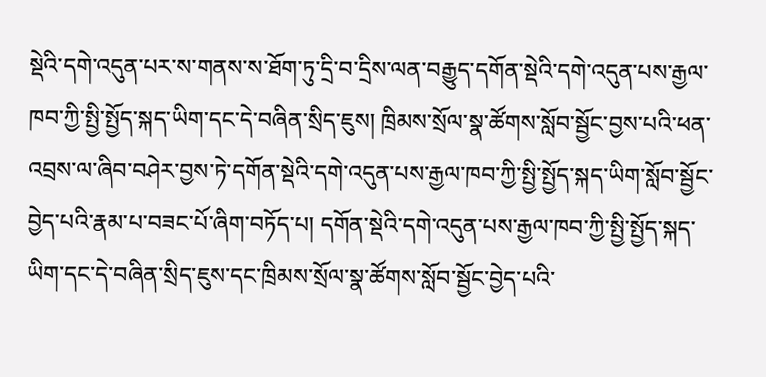སྡེའི་དགེ་འདུན་པར་ས་གནས་ས་ཐོག་ཏུ་དྲི་བ་དྲིས་ལན་བརྒྱུད་དགོན་སྡེའི་དགེ་འདུན་པས་རྒྱལ་ཁབ་ཀྱི་སྤྱི་སྤྱོད་སྐད་ཡིག་དང་དེ་བཞིན་སྲིད་ཇུས། ཁྲིམས་སྲོལ་སྣ་ཚོགས་སློབ་སྦྱོང་བྱས་པའི་ཕན་འབྲས་ལ་ཞིབ་བཤེར་བྱས་ཏེ་དགོན་སྡེའི་དགེ་འདུན་པས་རྒྱལ་ཁབ་ཀྱི་སྤྱི་སྤྱོད་སྐད་ཡིག་སློབ་སྦྱོང་བྱེད་པའི་རྣམ་པ་བཟང་པོ་ཞིག་བཏོད་པ། དགོན་སྡེའི་དགེ་འདུན་པས་རྒྱལ་ཁབ་ཀྱི་སྤྱི་སྤྱོད་སྐད་ཡིག་དང་དེ་བཞིན་སྲིད་ཇུས་དང་ཁྲིམས་སྲོལ་སྣ་ཚོགས་སློབ་སྦྱོང་བྱེད་པའི་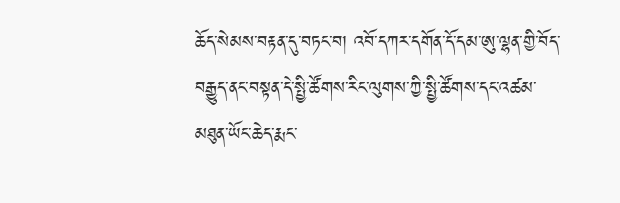ཆོད་སེམས་བརྟན་དུ་བཏང་བ། འབོ་དཀར་དགོན་དོ་དམ་ཨུ་ལྷན་གྱི་བོད་བརྒྱུད་ནང་བསྟན་དེ་སྤྱི་ཚོགས་རིང་ལུགས་ཀྱི་སྤྱི་ཚོགས་དང་འཚམ་མཐུན་ཡོང་ཆེད་རྨང་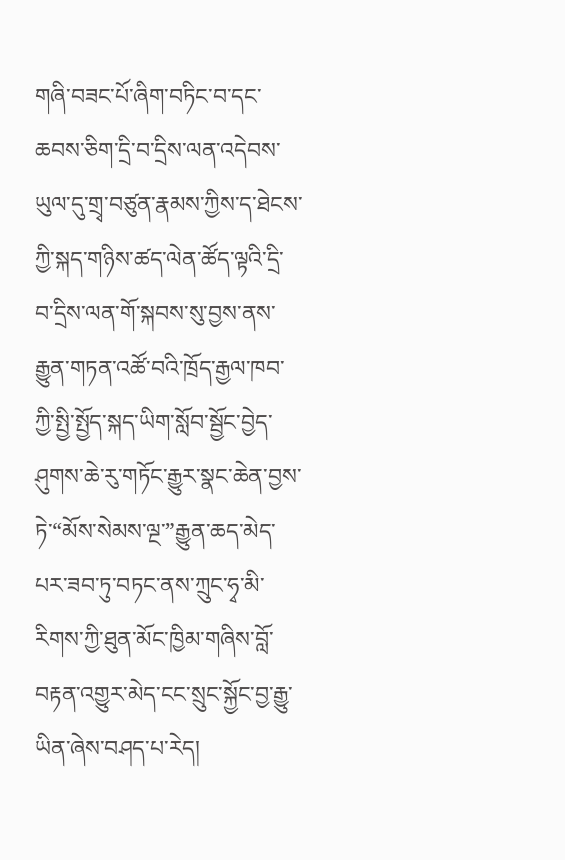གཞི་བཟང་པོ་ཞིག་བཏིང་བ་དང་ཆབས་ཅིག་དྲི་བ་དྲིས་ལན་འདེབས་ཡུལ་དུ་གྲྭ་བཙུན་རྣམས་ཀྱིས་ད་ཐེངས་ཀྱི་སྐད་གཉིས་ཚད་ལེན་ཚོད་ལྟའི་དྲི་བ་དྲིས་ལན་གོ་སྐབས་སུ་བྱས་ནས་རྒྱུན་གཏན་འཚོ་བའི་ཁྲོད་རྒྱལ་ཁབ་ཀྱི་སྤྱི་སྤྱོད་སྐད་ཡིག་སློབ་སྦྱོང་བྱེད་ཤུགས་ཆེ་རུ་གཏོང་རྒྱུར་སྣང་ཆེན་བྱས་ཏེ་“མོས་སེམས་ལྔ་”རྒྱུན་ཆད་མེད་པར་ཟབ་ཏུ་བཏང་ནས་ཀྲུང་ཧྭ་མི་རིགས་ཀྱི་ཐུན་མོང་ཁྱིམ་གཞིས་བློ་བརྟན་འགྱུར་མེད་ངང་སྲུང་སྐྱོང་བྱ་རྒྱུ་ཡིན་ཞེས་བཤད་པ་རེད།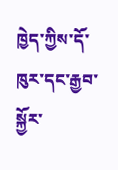ཁྱེད་ཀྱིས་དོ་ཁུར་དང་རྒྱབ་སྐྱོར་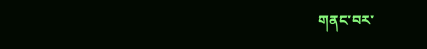གནང་བར་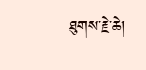ཐུགས་རྗེ་ཆེ།